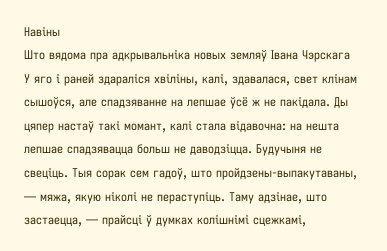Навiны
Што вядома пра адкрывальніка новых земляў Івана Чэрскага
У яго і раней здараліся хвіліны, калі, здавалася, свет клінам сышоўся, але спадзяванне на лепшае ўсё ж не пакідала. Ды цяпер настаў такі момант, калі стала відавочна: на нешта лепшае спадзявацца больш не даводзіцца. Будучыня не свеціць. Тыя сорак сем гадоў, што пройдзены-выпакутаваны, — мяжа, якую ніколі не пераступіць. Таму адзінае, што застаецца, — прайсці ў думках колішнімі сцежкамі,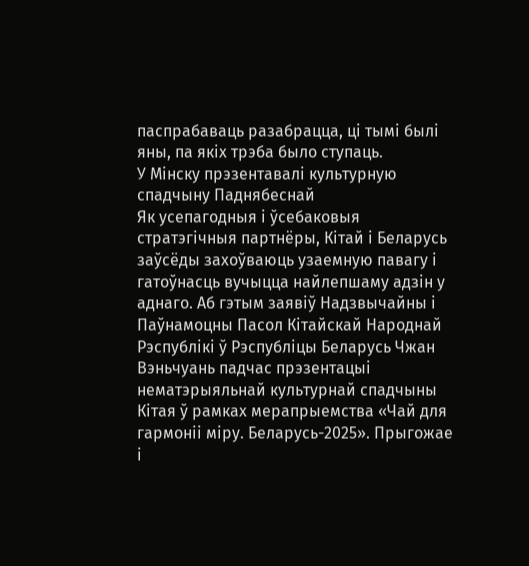паспрабаваць разабрацца, ці тымі былі яны, па якіх трэба было ступаць.
У Мінску прэзентавалі культурную спадчыну Паднябеснай
Як усепагодныя і ўсебаковыя стратэгічныя партнёры, Кітай і Беларусь заўсёды захоўваюць узаемную павагу і гатоўнасць вучыцца найлепшаму адзін у аднаго. Аб гэтым заявіў Надзвычайны і Паўнамоцны Пасол Кітайскай Народнай Рэспублікі ў Рэспубліцы Беларусь Чжан Вэньчуань падчас прэзентацыі нематэрыяльнай культурнай спадчыны Кітая ў рамках мерапрыемства «Чай для гармоніі міру. Беларусь-2025». Прыгожае і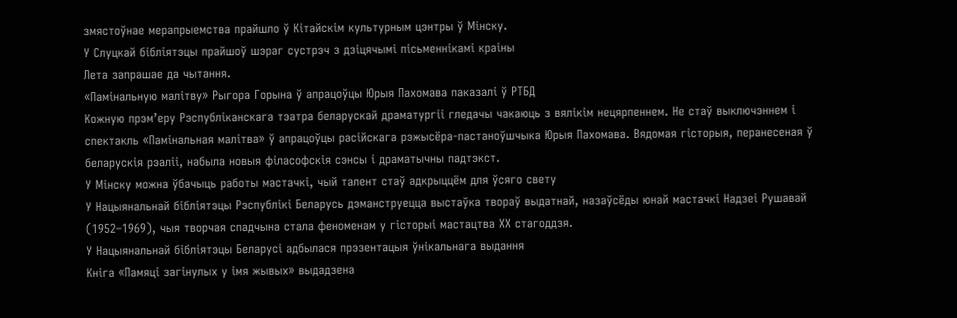змястоўнае мерапрыемства прайшло ў Кітайскім культурным цэнтры ў Мінску.
У Слуцкай бібліятэцы прайшоў шэраг сустрэч з дзіцячымі пісьменнікамі краіны
Лета запрашае да чытання.
«Памінальную малітву» Рыгора Горына ў апрацоўцы Юрыя Пахомава паказалі ў РТБД
Кожную прэм’еру Рэспубліканскага тэатра беларускай драматургіі гледачы чакаюць з вялікім нецярпеннем. Не стаў выключэннем і спектакль «Памінальная малітва» ў апрацоўцы расійскага рэжысёра-пастаноўшчыка Юрыя Пахомава. Вядомая гісторыя, перанесеная ў беларускія рэаліі, набыла новыя філасофскія сэнсы і драматычны падтэкст.
У Мінску можна ўбачыць работы мастачкі, чый талент стаў адкрыццём для ўсяго свету
У Нацыянальнай бібліятэцы Рэспублікі Беларусь дэманструецца выстаўка твораў выдатнай, назаўсёды юнай мастачкі Надзеі Рушавай (1952–1969), чыя творчая спадчына стала феноменам у гісторыі мастацтва ХХ стагоддзя.
У Нацыянальнай бібліятэцы Беларусі адбылася прэзентацыя ўнікальнага выдання
Кніга «Памяці загінулых у імя жывых» выдадзена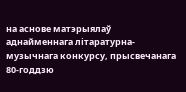на аснове матэрыялаў аднайменнага літаратурна-музычнага конкурсу, прысвечанага 80-годдзю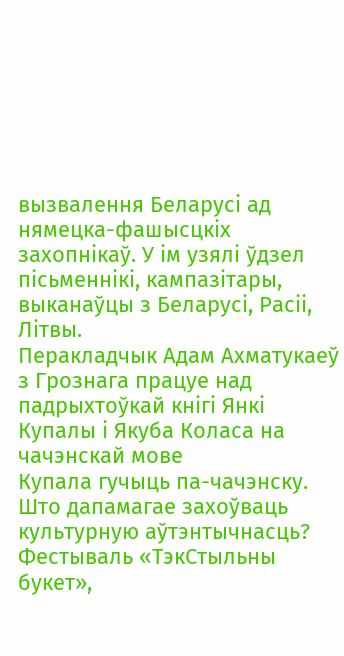вызвалення Беларусі ад нямецка-фашысцкіх захопнікаў. У ім узялі ўдзел пісьменнікі, кампазітары, выканаўцы з Беларусі, Расіі, Літвы.
Перакладчык Адам Ахматукаеў з Грознага працуе над падрыхтоўкай кнігі Янкі Купалы і Якуба Коласа на чачэнскай мове
Купала гучыць па-чачэнску.
Што дапамагае захоўваць культурную аўтэнтычнасць?
Фестываль «ТэкСтыльны букет»,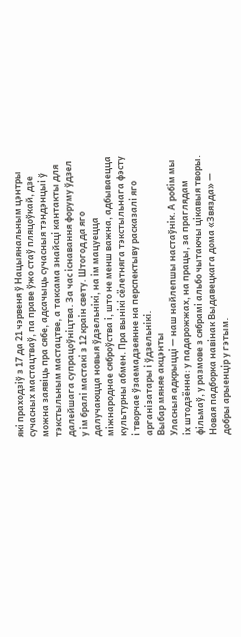які праходзіў з 17 да 21 чэрвеня ў Нацыянальным цэнтры сучасных мастацтваў, па праве ўжо стаў пляцоўкай, дзе можна заявіць пра сябе, адсачыць сучасныя тэндэнцыі ў тэкстыльным мастацтве, а таксама знайсці кантакты для далейшага супрацоўніцтва. За час існавання форуму ўдзел у ім бралі мастакі з 12 краін свету. Штогод да яго далучаюцца новыя ўдзельнікі, на ім мацуецца міжнароднае сяброўства і, што не менш важна, адбываецца культурны абмен. Пра вынікі сёлетняга тэкстыльнага фэсту і творчае ўзаемадзеянне на перспектыву расказалі яго арганізатары і ўдзельнікі.
Выбар мяняе акцэнты
Уласныя адкрыцці — наш найлепшы настаўнік. А робім мы іх штодзённа: у падарожжах, на працы, за праглядам фільмаў, у размове з сябрамі альбо чытаючы цікавыя творы. Новая падборка навінак Выдавецкага дома «Звязда» — добры арыенцір у гэтым.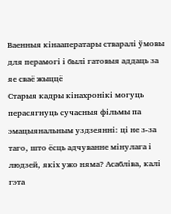Ваенныя кінааператары стваралі ўмовы для перамогі і былі гатовыя аддаць за яе сваё жыццё
Старыя кадры кінахронікі могуць перасягнуць сучасныя фільмы па эмацыянальным уздзеянні: ці не з-за таго, што ёсць адчуванне мінулага і людзей, якіх ужо няма? Асабліва, калі гэта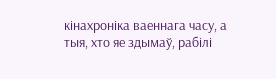кінахроніка ваеннага часу, а тыя, хто яе здымаў, рабілі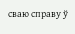сваю справу ў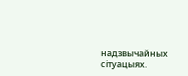надзвычайных сітуацыях.